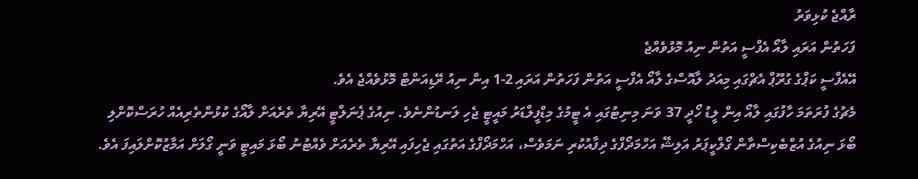ރާއްޖެ ކުޅިވަރު
ފަހަތުން އަރައި ލާއޯ އެފްސީ އަތުން ނިއު މޮޅުވެއްޖެ
އޭއެފްސީ ކަޕްގެ ގުރޫޕް އެޗްގައި މިއަދު ލާއޮސްގެ ލާއޯ އެފްސީ އަތުން ފަހަތުން އަރައި 2-1 އިން ނިއު ރޭޑިއަންޓް މޮޅުވެއްޖެ އެވެ.
މެޗުގެ ފުރަތަމަ ހާފުގައި ލާއޯ އިން ލީޑު ހޯދީ 37 ވަނަ މިނިޓުގައި އެ ޓީމުގެ މިޑްފީލްޑަރު މައީޓީ ޖެހި ލަނޑުންނެވެ. ނިއުގެ ޕެނަލްޓީ އޭރިޔާ ތެރެއަށް ލާއޯގެ ކުޅުންތެރިއެއް ހުރަސްކޮށްލި ބޯޅަ ނިއުގެ އުޒްބެކިސްތާން ގޯލްކީޕަރު އަލިޝޭ އަހްމަދޯފްގެ ދިފާއުކުރި ނަމަވެސް، އަހްމަދޯފްގެ އަތުގައި ޖެހިފައި އޭރިޔާ ތެރެއަށް ވެއްޓުނު ބޯޅަ މައިޓީ ވަނީ ގޯލަށް އަމާޒުކޮށްލައިފަ އެވެ.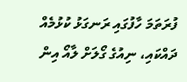ފުރަތަމަ ހާފުގައި ރަނގަޅު ކުޅުމެއް ދައްކައި، ނިއުގެ ގޯލަށް ލާއޯ އިން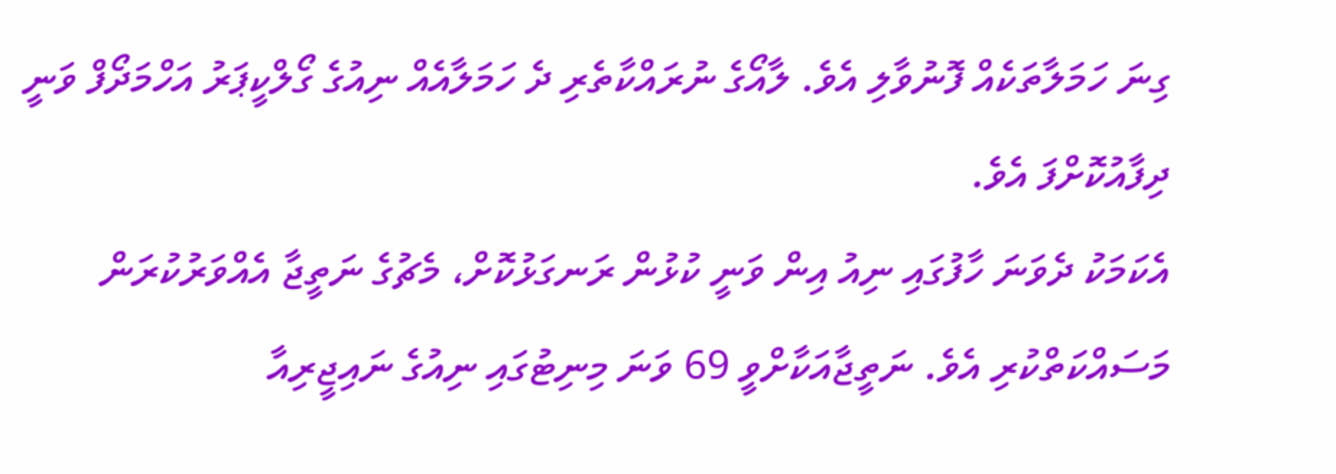ގިނަ ހަމަލާތަކެއް ފޮނުވާލި އެވެ. ލާއޯގެ ނުރައްކާތެރި ދެ ހަމަލާއެއް ނިއުގެ ގޯލްކީޕަރު އަހްމަދޯފް ވަނީ ދިފާއުކޮށްފަ އެވެ.
އެކަމަކު ދެވަނަ ހާފުގައި ނިއު އިން ވަނީ ކުޅުން ރަނގަޅުކޮށް، މެޗުގެ ނަތީޖާ އެއްވަރުކުރަން މަސައްކަތްކުރި އެވެ. ނަތީޖާއަކާށްވީ 69 ވަނަ މިނިޓުގައި ނިއުގެ ނައިޖީރިއާ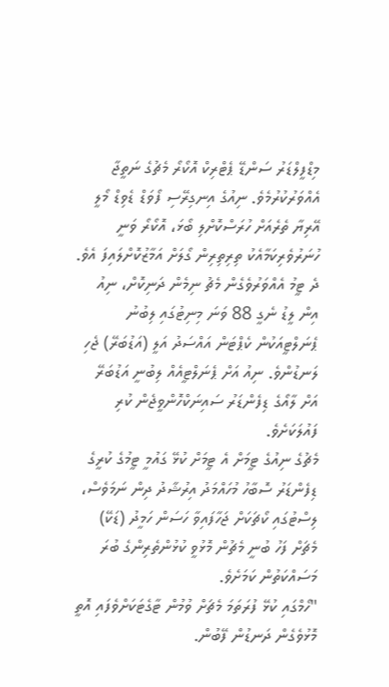މިޑްފީލްޑަރު ސަންޑޭ ޕެޓްރިކް އޮކޯރޯ މެޗުގެ ނަތީޖާ އެއްވަރުކުރުމެވެ. ނިއުގެ އިނގިރޭސި ފޯވަޑް ޑެވިޑް މޯލީ އޭރިޔާ ތެރެއަށް ހުރަސްކޮށްލި ބޯޅަ، އޮކޯރޯ ވަނީ ހުނަރުވެރިކަމާއެކު ތިރިތިރިން ގޯލަށް އަމާޒުކޮށްލައިފަ އެވެ.
ދެ ޓީމު އެއްވަރުވެގެން މެޗު ނިމެން ދަނިކޮށް، ނިއު އިން ލީޑު ނެގީ 88 ވަނަ މިނިޓުގައި ލިބުނު ޕެނަލްޓީއަކުން ކެޕްޓަން އައްސަދު އަލީ (އަޑުބަރޭ) ޖެހި ލަނޑުންވެ. ނިއު އަށް ޕެނަލްޓީއެއް ލިބުނީ އަޑުބަރޭ އަށް ލާއޯގެ ޑިފެންޑަރު ސައިނަކްހޮންވީޖެން ކުރި ފައުލަކަށެވެ.
މެޗުގެ ނިއުގެ ޓީމަށް އެ ޓީމަށް ކުޅޭ ގައުމީ ޓީމުގެ ކުރީގެ ޑިފެންޑަރު ސޮބާހު މުހައްމަދު އިރުޝާދު ދިން ނަމަވެސް، ލިސްޓުގައި ކޯޗަކަށް ޖަހާފައިވާ ހަސަން ހަމީދު (ޑަކޭ) މެޗަށް ފަހު ބުނީ މެޗުން މޮޅުވީ ކުޅުންތެރިންގެ ބުރަ މަސައްކަތުން ކަމަށެވެ.
"ހޯމްގައި ކުޅޭ ފުރަތަމަ މެޗަށް ވުމުން ޓާގެޓަކަށްވެފައި އޮތީ މޮޅުވެގެން ދަނޑުން ފޭބުން.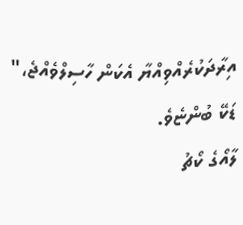އިރާދަކުރެއްވިއްޔާ އެކަން ހާސިލްވެއްޖެ،" ޑަކޭ ބުންޏެވެ.
ލާއޯގެ ކޯޗު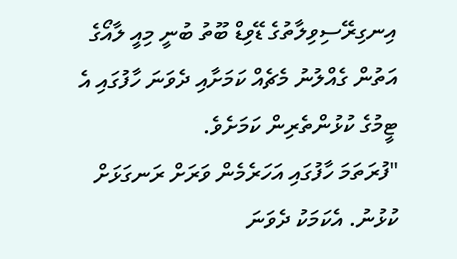އިނގިރޭސިވިލާތުގެ ޑޭވިޑް ބޫތު ބުނީ މިއީ ލާއޯގެ އަތުން ގެއްލުނު މެޗެއް ކަމަށާއި ދެވަނަ ހާފުގައި އެ ޓީމުގެ ކުޅުންތެރިން ކަމަށެވެ.
"ފުރަތަމަ ހާފުގައި އަހަރެމެން ވަރަށް ރަނގަޅަށް ކުޅުނު. އެކަމަކު ދެވަނަ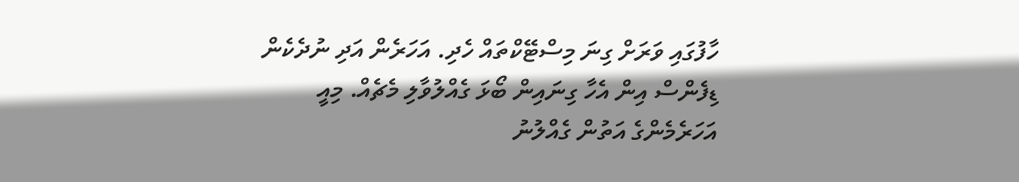ހާފުގައި ވަރަށް ގިނަ މިސްޓޭކްތައް ހެދި. އަހަރެން އަދި ނުދެކެން ޑިފެންސް އިން އެހާ ގިނައިން ބޯޅަ ގެއްލުވާލި މެޗެއް. މިއީ އަހަރެމެންގެ އަތުން ގެއްލުނު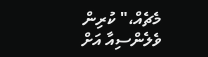މެޗެއް،" ކުރިން ވެލެންސިއާ އަށް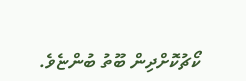ކޯޗުކޮށްދިން ބޫތު ބުންޏެވެ.